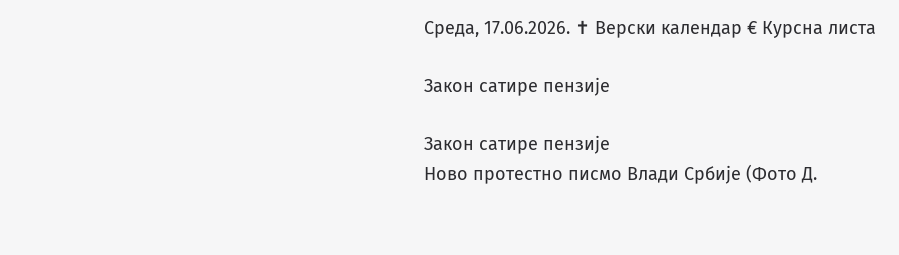Среда, 17.06.2026. ✝ Верски календар € Курсна листа

Закон сатире пензије

Закон сатире пензије
Ново протестно писмо Влади Србије (Фото Д.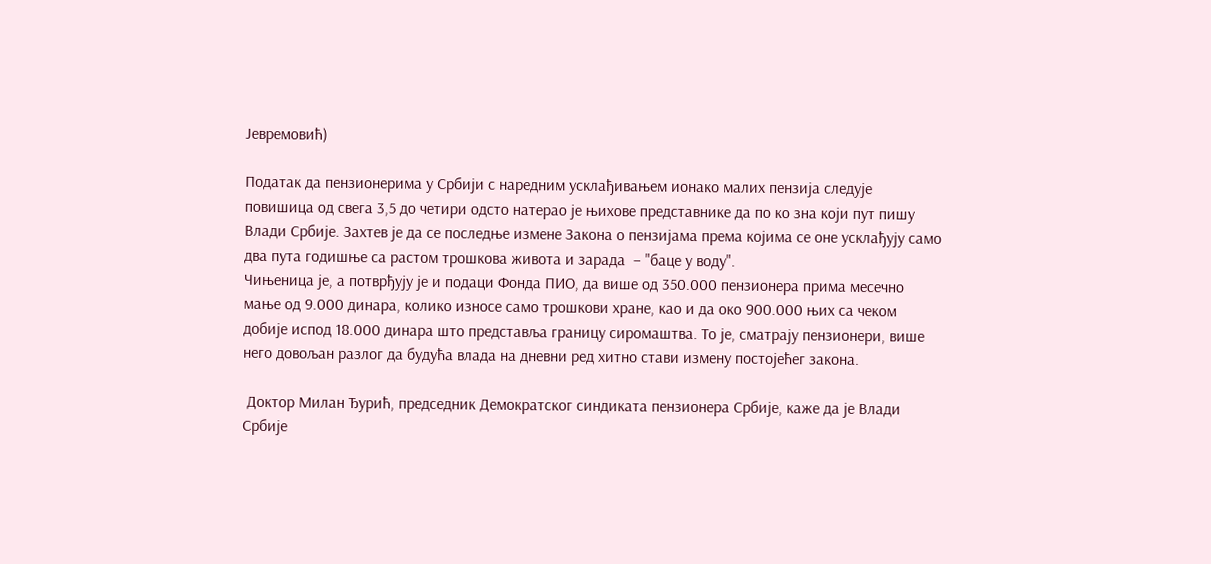Јевремовић)

Податак да пензионерима у Србији с наредним усклађивањем ионако малих пензија следује повишица од свега 3,5 до четири одсто натерао је њихове представнике да по ко зна који пут пишу Влади Србије. Захтев је да се последње измене Закона о пензијама према којима се оне усклађују само два пута годишње са растом трошкова живота и зарада  – "баце у воду".
Чињеница је, а потврђују је и подаци Фонда ПИО, да више од 350.000 пензионера прима месечно мање од 9.000 динара, колико износе само трошкови хране, као и да око 900.000 њих са чеком добије испод 18.000 динара што представља границу сиромаштва. То је, сматрају пензионери, више него довољан разлог да будућа влада на дневни ред хитно стави измену постојећег закона.

 Доктор Милан Ђурић, председник Демократског синдиката пензионера Србије, каже да је Влади Србије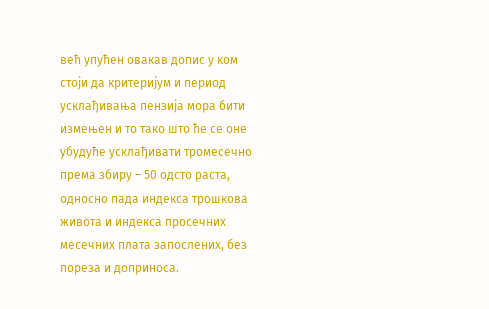већ упућен овакав допис у ком стоји да критеријум и период усклађивања пензија мора бити измењен и то тако што ће се оне убудуће усклађивати тромесечно према збиру – 50 одсто раста, односно пада индекса трошкова живота и индекса просечних месечних плата запослених, без пореза и доприноса.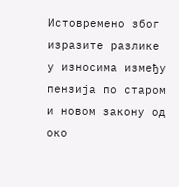Истовремено због изразите разлике у износима између пензија по старом и новом закону од око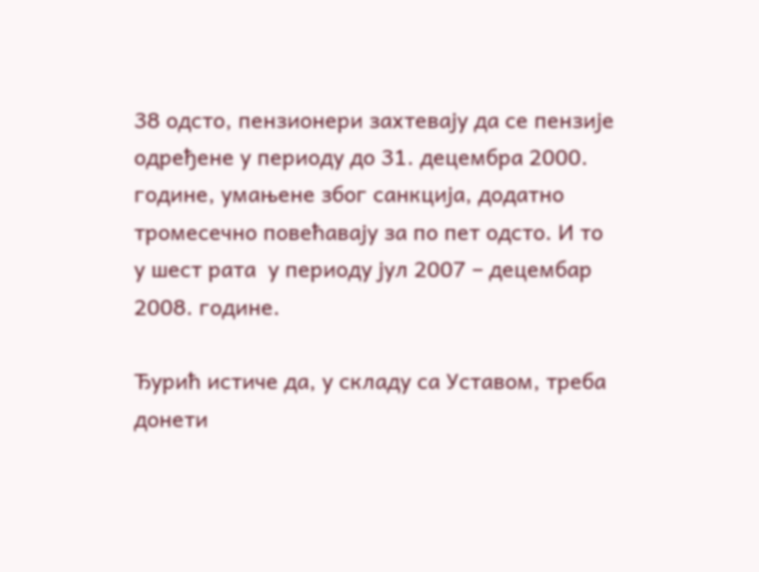38 одсто, пензионери захтевају да се пензије одређене у периоду до 31. децембра 2000. године, умањене због санкција, додатно тромесечно повећавају за по пет одсто. И то у шест рата  у периоду јул 2007 – децембар 2008. године.

Ђурић истиче да, у складу са Уставом, треба донети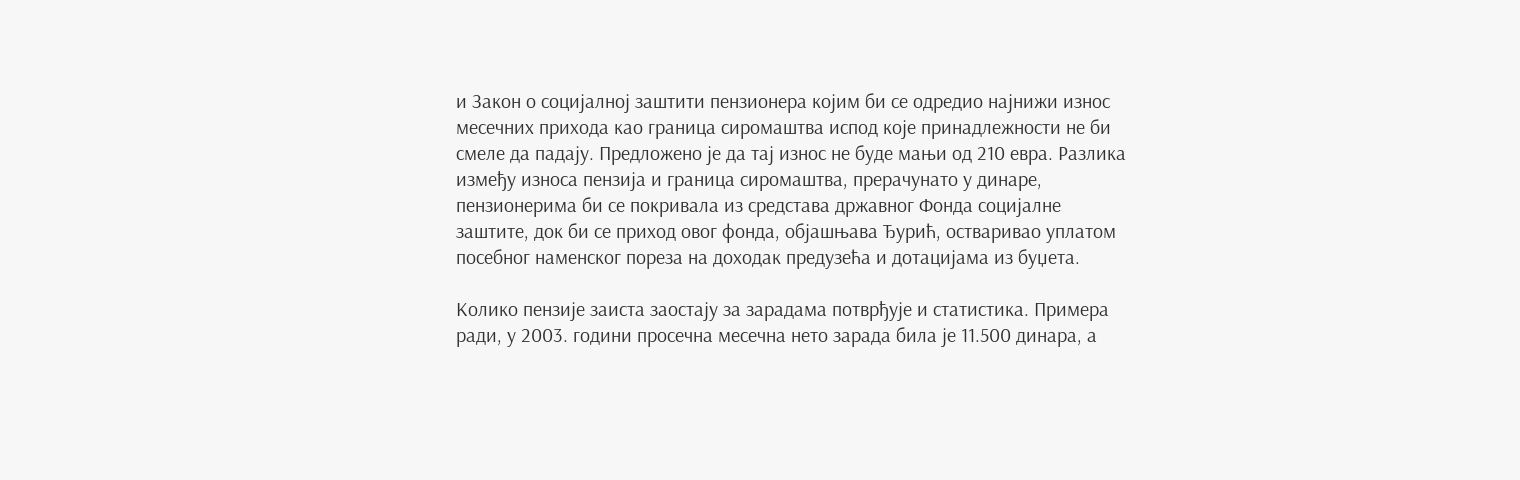и Закон о социјалној заштити пензионера којим би се одредио најнижи износ месечних прихода као граница сиромаштва испод које принадлежности не би смеле да падају. Предложено је да тај износ не буде мањи од 210 евра. Разлика између износа пензија и граница сиромаштва, прерачунато у динаре, пензионерима би се покривала из средстава државног Фонда социјалне заштите, док би се приход овог фонда, објашњава Ђурић, остваривао уплатом посебног наменског пореза на доходак предузећа и дотацијама из буџета.

Колико пензије заиста заостају за зарадама потврђује и статистика. Примера ради, у 2003. години просечна месечна нето зарада била је 11.500 динара, а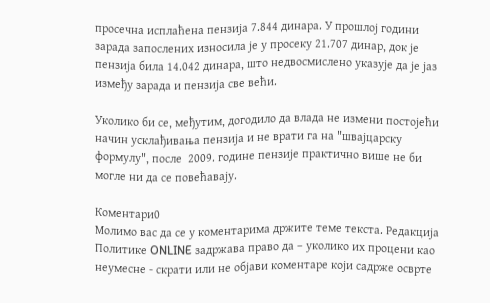просечна исплаћена пензија 7.844 динара. У прошлој години зарада запослених износила је у просеку 21.707 динар, док је пензија била 14.042 динара, што недвосмислено указује да је јаз између зарада и пензија све већи.

Уколико би се, међутим, догодило да влада не измени постојећи начин усклађивања пензија и не врати га на "швајцарску формулу", после  2009. године пензије практично више не би могле ни да се повећавају.

Коментари0
Молимо вас да се у коментарима држите теме текста. Редакција Политике ONLINE задржава право да – уколико их процени као неумесне - скрати или не објави коментаре који садрже осврте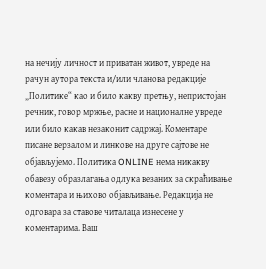на нечију личност и приватан живот, увреде на рачун аутора текста и/или чланова редакције „Политике“ као и било какву претњу, непристојан речник, говор мржње, расне и националне увреде или било какав незаконит садржај. Коментаре писане верзалом и линкове на друге сајтове не објављујемо. Политика ONLINE нема никакву обавезу образлагања одлука везаних за скраћивање коментара и њихово објављивање. Редакција не одговара за ставове читалаца изнесене у коментарима. Ваш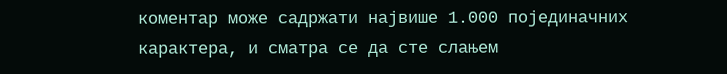коментар може садржати највише 1.000 појединачних карактера, и сматра се да сте слањем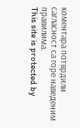коментара потврдили сагласност са горе наведеним правилима.
This site is protected by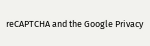reCAPTCHA and the Google Privacy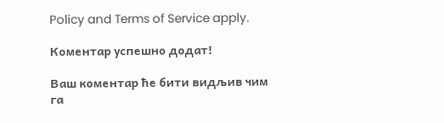Policy and Terms of Service apply.

Комeнтар успeшно додат!

Ваш комeнтар ћe бити видљив чим га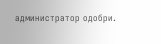администратор одобри.